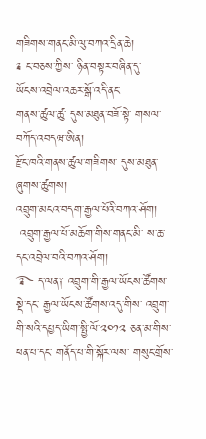གཟིགས་གནང་མི་ལུ་བཀའ་དྲིན་ཆེ།
༉ ང་བཅས་ཀྱིས་ ཉིན་བསྟར་བཞིན་དུ་
ཡོངས་འབྲེལ་འཆར་སྒོ་འདི་ནང་
གནས་ཚུལ་ཚུ་ དུས་མཐུན་བཟོ་སྟེ་ གསལ་བཀོད་འབདཝ་ཨིན།
རྫོང་ཁའི་གནས་ཚུལ་གཟིགས་ དུས་མཐུན་ཞུགས་ཚུགས།
འབྲུག་མངའ་བདག་རྒྱལ་པོའི་བཀའ་ཤོག།
 འབྲུག་རྒྱལ་པོ་མཆོག་གིས་གནང་མི་ ས་ཆ་དང་འབྲེལ་བའི་བཀའ་ཤོག།
࿐ ད་ལན༑ འབྲུག་གི་རྒྱལ་ཡོངས་ཚོགས་སྡེ་དང་ རྒྱལ་ཡོངས་ཚོགས་འདུ་གིས་ འབྲུག་གི་སའི་དཔྱད་ཡིག་སྤྱི་ལོ་༢༠༡༢ ཅན་མ་གིས་ ཕན་པ་དང་ གནོད་པ་གི་སྐོར་ལས་ གསུང་གྲོས་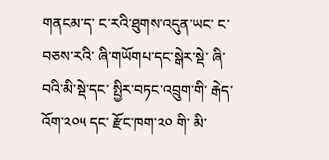གནངམ་ད་ ང་རའི་ཐུགས་འདུན་ཡང་ ང་བཅས་རའི་ ཞི་གཡོགཔ་དང་སྒེར་སྡེ་ ཞི་བའི་མི་སྡེ་དང་ སྤྱིར་བཏང་འབྲུག་གི་ རྒེད་འོག་༢༠༥ དང་ རྫོང་ཁག་༢༠ གི་ མི་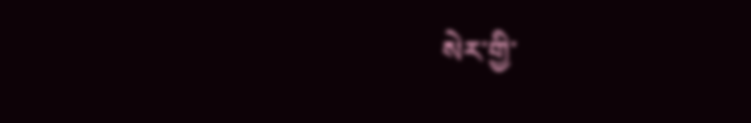སེར་གྱི་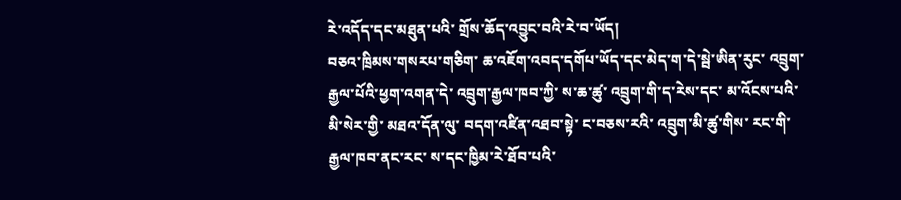རེ་འདོད་དང་མཐུན་པའི་ གྲོས་ཆོད་འབྱུང་བའི་རེ་བ་ཡོད།
བཅའ་ཁྲིམས་གསརཔ་གཅིག་ ཆ་འཇོག་འབད་དགོཔ་ཡོད་དང་མེད་ག་དེ་སྦེ་ཨིན་རུང་ འབྲུག་རྒྱལ་པོའི་ཕྱག་འགན་དེ་ འབྲུག་རྒྱལ་ཁབ་ཀྱི་ ས་ཆ་ཚུ་ འབྲུག་གི་ད་རེས་དང་ མ་འོངས་པའི་ མི་སེར་གྱི་ མཐའ་དོན་ལུ་ བདག་འཛིན་འཐབ་སྟེ་ ང་བཅས་རའི་ འབྲུག་མི་ཚུ་གིས་ རང་གི་རྒྱལ་ཁབ་ནང་རང་ ས་དང་ཁྱིམ་རེ་ཐོབ་པའི་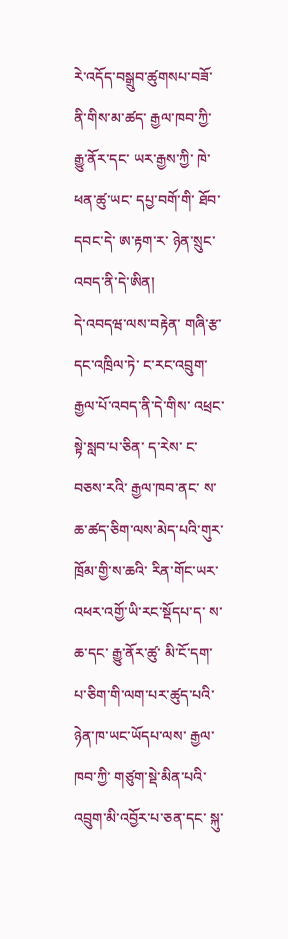རེ་འདོད་བསྒྲུབ་ཚུགསཔ་བཟོ་ནི་གིས་མ་ཚད་ རྒྱལ་ཁབ་ཀྱི་ རྒྱུ་ནོར་དང་ ཡར་རྒྱས་ཀྱི་ ཁེ་ཕན་ཚུ་ཡང་ དཔྱ་བགོ་གི་ ཐོབ་དབང་དེ་ ཨ་རྟག་ར་ ཉེན་སྲུང་འབད་ནི་དེ་ཨིན།
དེ་འབདཝ་ལས་བརྟེན་ གཞི་རྩ་དང་འཁྲིལ་ཏེ་ ང་རང་འབྲུག་རྒྱལ་པོ་འབད་ནི་དེ་གིས་ འཕྲང་སྟེ་སླབ་པ་ཅིན་ ད་རེས་ ང་བཅས་རའི་ རྒྱལ་ཁབ་ནང་ ས་ཆ་ཚད་ཅིག་ལས་མེད་པའི་གུར་ ཁྲོམ་གྱི་ས་ཆའི་ རིན་གོང་ཡར་འཕར་འགྱོ་ཡི་རང་སྡོདཔ་ད་ ས་ཆ་དང་ རྒྱུ་ནོར་ཚུ་ མི་ངོ་དག་པ་ཅིག་གི་ལག་པར་ཚུད་པའི་ ཉེན་ཁ་ཡང་ཡོདཔ་ལས་ རྒྱལ་ཁབ་ཀྱི་ གཙུག་སྡེ་མིན་པའི་ འབྲུག་མི་འབྱོར་པ་ཅན་དང་ སྐུ་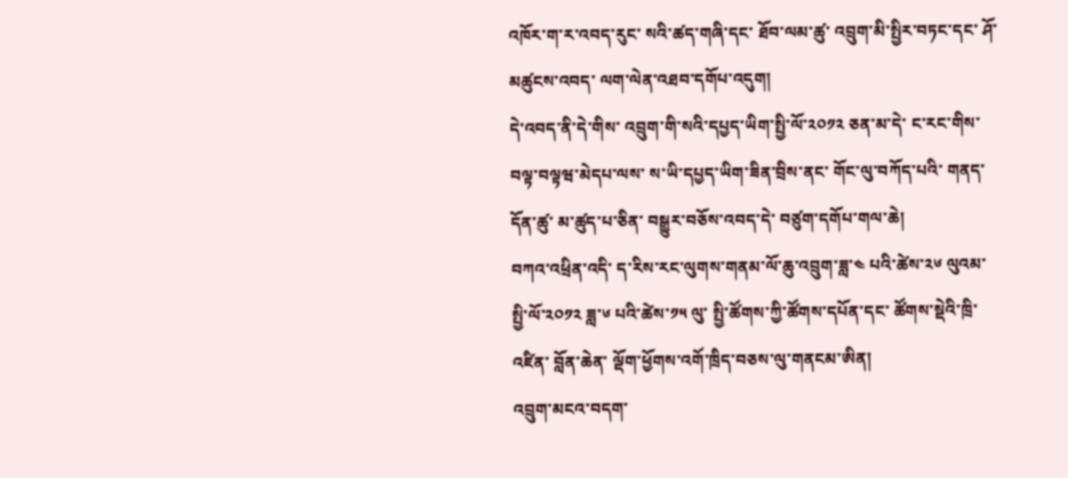འཁོར་ག་ར་འབད་རུང་ སའི་ཚད་གཞི་དང་ ཐོབ་ལམ་ཚུ་ འབྲུག་མི་སྤྱིར་བཏང་དང་ ཤོ་མཚུངས་འབད་ ལག་ལེན་འཐབ་དགོཔ་འདུག།
དེ་འབད་ནི་དེ་གིས་ འབྲུག་གི་སའི་དཔྱད་ཡིག་སྤྱི་ལོ་༢༠༡༢ ཅན་མ་དེ་ ང་རང་གིས་ བལྟ་བལྟཝ་མེདཔ་ལས་ ས་ཡི་དཔྱད་ཡིག་ཟིན་བྲིས་ནང་ གོང་ལུ་བཀོད་པའི་ གནད་དོན་ཚུ་ མ་ཚུད་པ་ཅིན་ བསྒྱུར་བཅོས་འབད་དེ་ བཙུག་དགོཔ་གལ་ཆེ།
བཀའ་འཕྲིན་འདི་ ད་རིས་རང་ལུགས་གནམ་ལོ་ཆུ་འབྲུག་ཟླ་༤ པའི་ཚེས་༢༦ ལུའམ་ སྤྱི་ལོ་༢༠༡༢ ཟླ་༦ པའི་ཚེས་༡༥ ལུ་ སྤྱི་ཚོགས་ཀྱི་ཚོགས་དཔོན་དང་ ཚོགས་སྡེའི་ཁྲི་འཛིན་ བློན་ཆེན་ ལྡོག་ཕྱོགས་འགོ་ཁྲིད་བཅས་ལུ་གནངམ་ཨིན།
འབྲུག་མངའ་བདག་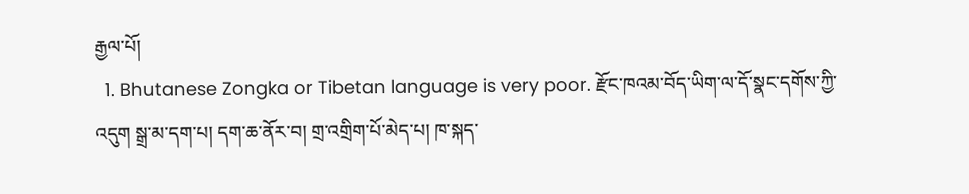རྒྱལ་པོ།
  1. Bhutanese Zongka or Tibetan language is very poor. རྫོང་ཁའམ་བོད་ཡིག་ལ་དོ་སྣང་དགོས་ཀྱི་འདུག སྒྲ་མ་དག་པ། དག་ཆ་ནོར་བ། གྲ་འགྲིག་པོ་མེད་པ། ཁ་སྐད་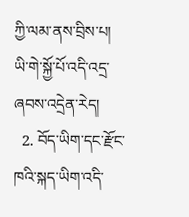ཀྱི་ལམ་ནས་བྲིས་པ། ཡི་གེ་སྐྱོ་པོ་འདི་འདྲ་ཞབས་འདྲེན་རེད།
  2. བོད་ཡིག་དང་རྫོང་ཁའི་སྐད་ཡིག་འདི་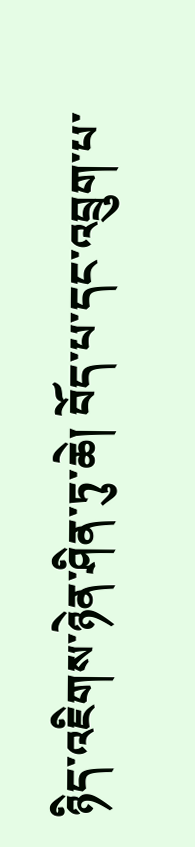ཉིད་འཇིགས་ཉེན་ཤིན་ཏུ་ཆེ། བོད་པ་དང་འབྲུག་པ་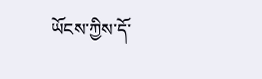ཡོངས་ཀྱིས་དོ་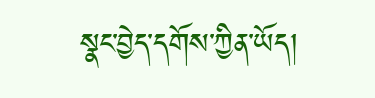སྣང་བྱེད་དགོས་ཀྱིན་ཡོད།